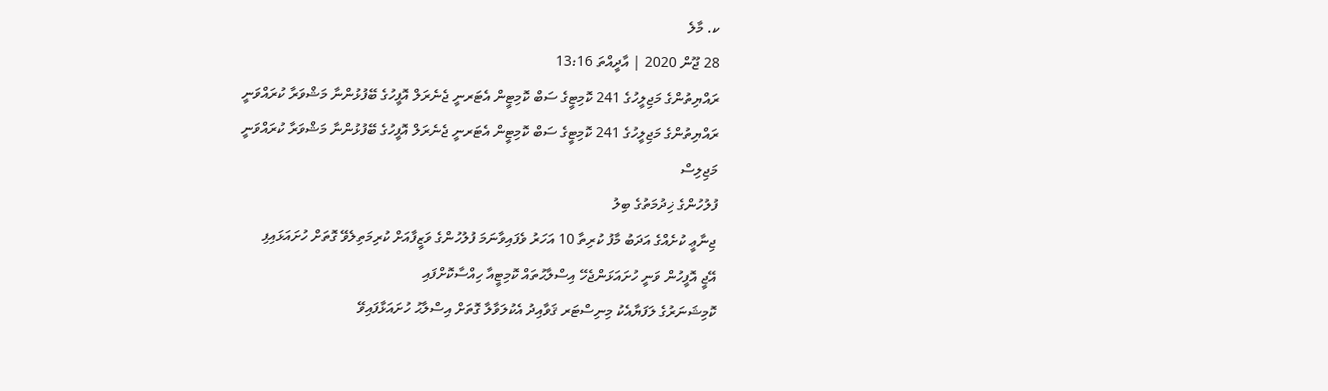ކ. މާލެ
28 ޖޫން 2020 | އާދީއްތަ 13:16
ރައްޔިތުންގެ މަޖިލީހުގެ 241 ކޮމިޓީގެ ސަބް ކޮމިޓީން އެޓަރނީ ޖެނެރަލް އޮފީހުގެ ބޭފުޅުންނާ މަޝްވަރާ ކުރައްވަނީ
ރައްޔިތުންގެ މަޖިލީހުގެ 241 ކޮމިޓީގެ ސަބް ކޮމިޓީން އެޓަރނީ ޖެނެރަލް އޮފީހުގެ ބޭފުޅުންނާ މަޝްވަރާ ކުރައްވަނީ
މަޖިލިސް
ފުލުހުންގެ ޚިދުމަތުގެ ބިލު
ޖިނާޢީ ކުށެއްގެ އަދަބު މާފު ކުރިތާ 10 އަހަރު ވެފައިވާނަމަ ފުލުހުންގެ ވަޒީފާއަށް ކުރިމަތިލެވޭ ގޮތަށް ހުށައަޅައިފި
އޭޖީ އޮފީހުން ވަނީ ހުށައަޅަންޖެހޭ އިސްލާޙުތައް ކޮމިޓީއާ ހިއްސާކޮށްފައި
ކޮމިޝަނަރުގެ ލަފަޔާއެކު މިނިސްޓަރ ޤަވާއިދު އެކުލަވާލާ ގޮތަށް އިސްލާޙު ހުށައަޅާފައިވޭ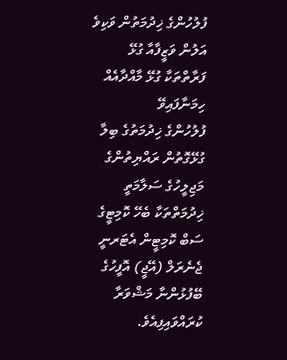ފުލުހުންގެ ޚިދުމަތުން ވަކިވެ އަލުން ވަޒީފާއާ ގުޅޭ ފަރާތްތަކާ ގުޅޭ މާއްދާއެއް ހިމަނާފައިވޭ
ފުލުހުންގެ ޚިދުމަތުގެ ބިލާ ގުޅޭގޮތުން ރައްޔިތުންގެ މަޖިލީހުގެ ސަލާމަތީ ޚިދުމަތްތަކާ ބެހޭ ކޮމިޓީގެ ސަބް ކޮމިޓީން އެޓަރނީ ޖެނެރަލް (އޭޖީ) އޮފީހުގެ ބޭފުޅުންނާ މަޝްވަރާ ކުރައްވައިފިއެވެ.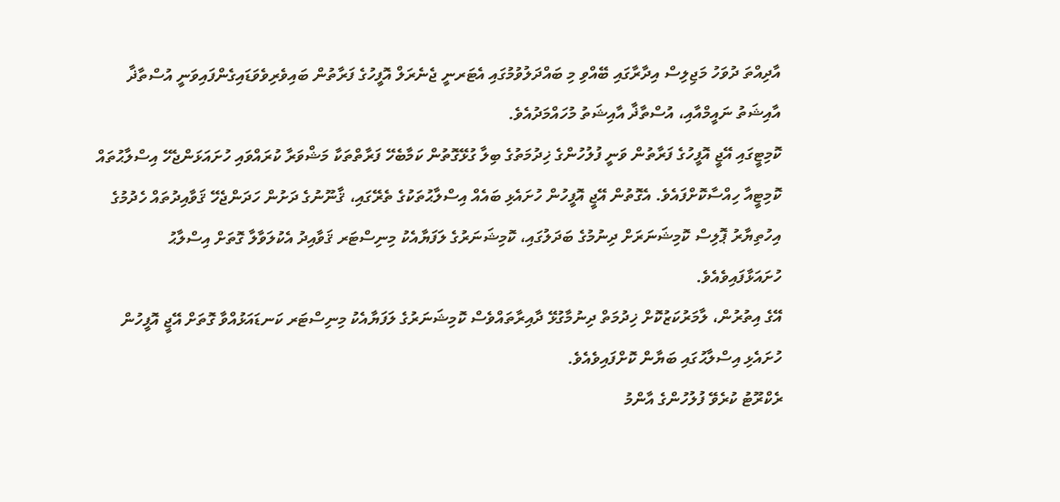އާދިއްތަ ދުވަހު މަޖިލިސް އިދާރާގައި ބޭއްވި މި ބައްދަލުވުމުގައި އެޓަރނީ ޖެނެރަލް އޮފީހުގެ ފަރާތުން ބައިވެރިވެވަޑައިގެންފައިވަނީ އުސްތާޛާ އާއިޝަތު ނައީމްއާއި، އުސްތާޛާ އާއިޝަތު މުހައްމަދުއެވެ.
ކޮމިޓީގައި އޭޖީ އޮފީހުގެ ފަރާތުން ވަނީ ފުލުހުންގެ ޚިދުމަތުގެ ބިލާ ގުޅޭގޮތުން ކަމާބެހޭ ފަރާތްތަކާ މަޝްވަރާ ކުރައްވައި ހުށައަޅަންޖެހޭ އިސްލާޙުތައް ކޮމިޓީއާ ހިއްސާކޮށްފައެވެ. އެގޮތުން އޭޖީ އޮފީހުން ހުށައެޅި ބައެއް އިސްލާޙުތަކުގެ ތެރޭގައި، ޤާނޫނުގެ ދަށުން ހަދަންޖެހޭ ޤަވާއިދުތައް ހެދުމުގެ އިހުތިޔާރު ޕޮލިސް ކޮމިޝަނަރަށް ދިނުމުގެ ބަދަލުގައި، ކޮމިޝަނަރުގެ ލަފަޔާއެކު މިނިސްޓަރ ޤަވާއިދު އެކުލަވާލާ ގޮތަށް އިސްލާޙު ހުށައަޅާފައިވެއެވެ.
އޭގެ އިތުރުން، ލާމަރުކަޒުކޮށް ޚިދުމަތް ދިނުމާގުޅޭ ދާއިރާތައްވެސް ކޮމިޝަނަރުގެ ލަފަޔާއެކު މިނިސްޓަރ ކަނޑައަޅުއްވާ ގޮތަށް އޭޖީ އޮފީހުން ހުށައެޅި އިސްލާޙުގައި ބަޔާން ކޮށްފައިވެއެވެ.
ރެކްރޫޓު ކުރެވޭ ފުލުހުންގެ އާންމު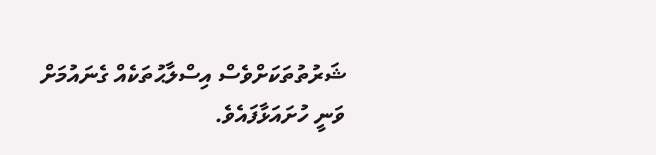ޝަރުތުތަކަށްވެސް އިސްލާޙުތަކެއް ގެނައުމަށް ވަނީ ހުށައަޅާފައެވެ.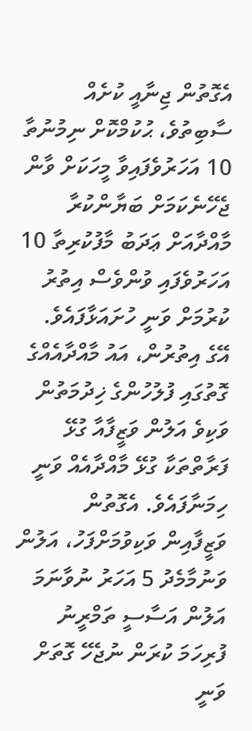އެގޮތުން ޖިނާއީ ކުށެއް ސާބިތުވެ، ޙުކުމްކޮށް ނިމުނުތާ 10 އަހަރުވެފައިވާ މީހަކަށް ވާން ޖެހޭނެކަމަށް ބަޔާންކުރާ މާއްދާއަށް ޢަދަބު މާފުކުރިތާ 10 އަހަރުވެފައި ވުންވެސް އިތުރު ކުރުމަށް ވަނީ ހުށައަޅާފައެވެ.
އޭގެ އިތުރުން، އައު މާއްދާއެއްގެ ގޮތުގައި ފުލުހުންގެ ޚިދުމަތުން ވަކިވެ އަލުން ވަޒީފާއާ ގުޅޭ ފަރާތްތަކާ ގުޅޭ މާއްދާއެއް ވަނީ ހިމަނާފައެވެ. އެގޮތުން ވަޒީފާއިން ވަކިވުމަށްފަހު، އަލުން ވަނުމާމެދު 5 އަހަރު ނުވާނަމަ އަލުން އަސާސީ ތަމްރީނު ފުރިހަމަ ކުރަން ނުޖެހޭ ގޮތަށް ވަނީ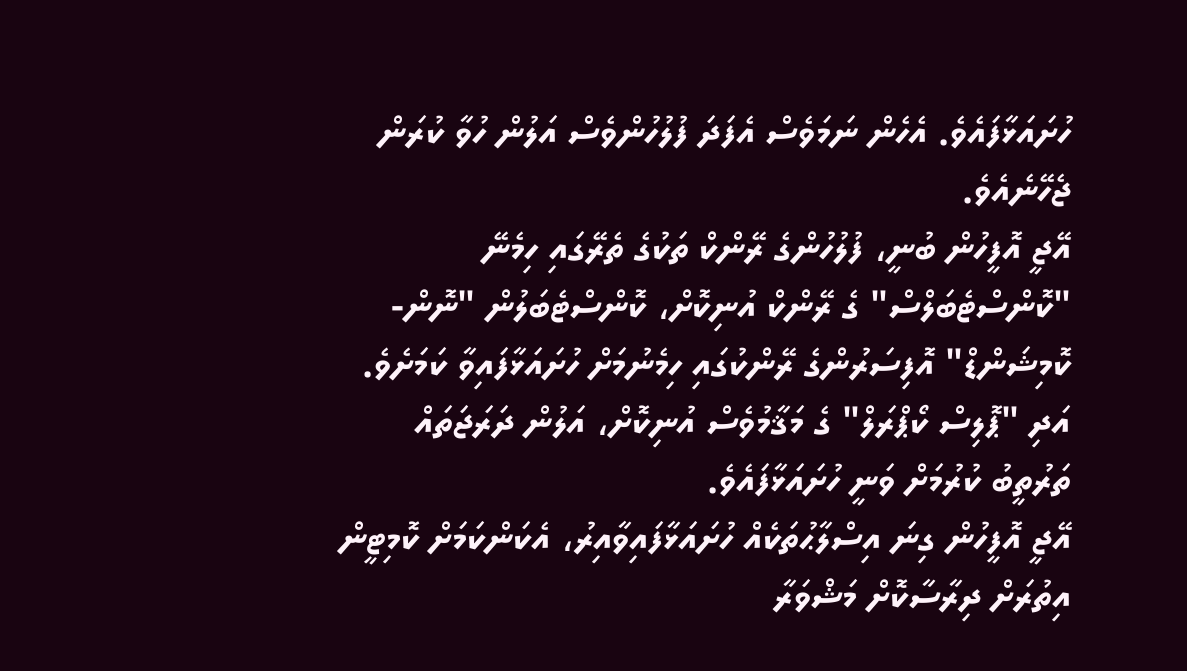ހުށައަޅާފައެވެ. އެހެން ނަމަވެސް އެފަދަ ފުލުހުންވެސް އަލުން ހުވާ ކުރަން ޖެހޭނެއެވެ.
އޭޖީ އޮފީހުން ބުނީ، ފުލުހުންގެ ރޭންކް ތަކުގެ ތެރޭގައި ހިމެނޭ "ކޮންސްޓެބަލްސް" ގެ ރޭންކް އުނިކޮށް، ކޮންސްޓެބަލުން "ނޮން-ކޮމިޝަންޑް" އޮފިސަރުންގެ ރޭންކުގައި ހިމެނުމަށް ހުށައަޅާފައިވާ ކަމަށެވެ. އަދި "ޕޮލިސް ކޯޕްރަލް" ގެ މަޤާމުވެސް އުނިކޮށް، އަލުން ދަރަޖަތައް ތަރުތީބު ކުރުމަށް ވަނީ ހުށައަޅާފައެވެ.
އޭޖީ އޮފީހުން ގިނަ އިސްލާޙުތަކެއް ހުށައަޅާފައިވާއިރު، އެކަންކަމަށް ކޮމިޓީން އިތުރަށް ދިރާސާކޮށް މަޝްވަރާ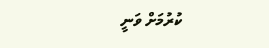ކުރުމަށް ވަނީ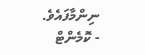ނިންމާފައެވެ.
- ކޮމެންޓް